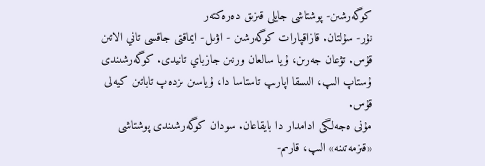كوگەرشىن- پوشتاشى جايلى قىزىق دەرەكتەر
نۇر- سۇلتان. قازاقپارات كوگەرشىن - اۋىل- ايماقتى جاقسى تاني الاتىن قۇس. تۋعان جەرىن، ۇيا سالعان ورنىن جازباي تانيدى. كوگەرشىندى ۇستاپ الىپ، الىسقا اپارىپ تاستاسا دا، ۇياسىن ىزدەپ تاباتىن كيەلى قۇس.
مۇنى ەجەلگى ادامدار دا بايقاعان. سودان كوگەرشىندى پوشتاشى «قىزمەتىنە» الىپ، قارىم-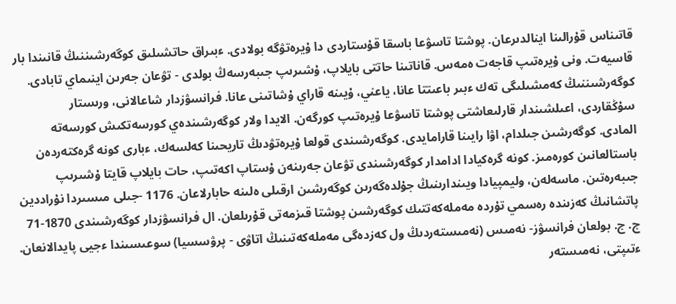قاتىناس قۇرالىنا اينالدىرعان. پوشتا تاسۋعا باسقا قۇستاردى دا ۇيرەتۋگە بولادى. ءبىراق حاتشىلىق كوگەرشىننىڭ قانىندا بار قاسيەت. ونى ۇيرەتىپ قاجەت ەمەس. قاناتىنا حاتتى بايلاپ، ۇشىرىپ جىبەرسەڭ بولدى - تۋعان جەرىن اينىماي تابادى. كوگەرشىننىڭ كەمشىلىگى تەك ءبىر باعىتتا عانا، ياعني، ۇيىنە قاراي ۇشاتىنى عانا. فرانسۋزدار شاعالانى، ورىستار سۇڭقاردى، اعىلشىندار قارلىعاشتى پوشتا تاسۋعا ۇيرەتىپ كورگەن. الايدا ولار كوگەرشىندەي كورسەتكىش كورسەتە المادى. كوگەرشىن جىلدام، اۋا رايىنا قارامايدى. كوگەرشىندى قولعا ۇيرەتۋدىڭ تاريحىنا كەلسەك، ءبارى كونە گرەكتەردەن باستالعانىن كورەمىز. كونە گرەكيادا ادامدار كوگەرشىندى تۋعان جەرىنەن ۇستاپ اكەتىپ، حات بايلاپ قايتا ۇشىرىپ جىبەرەتىن. ماسەلەن، وليمپيادا ويىندارىنىڭ جۇلدەگەرىن كوگەرشىن ارقىلى ەلىنە حابارلاعان. 1176 -جىلى مىسىردا نۇراددين پاتشانىڭ كەزىندە رەسمي تۇردە مەملەكەتتىك كوگەرشىن پوشتا قىزمەتى قۇرىلعان. ال فرانسۋزدار كوگەرشىندى 1870-71 ج. ج. بولعان فرانسۋز- نەمىس (نەمىستەردىڭ ول كەزدەگى مەملەكەتىنىڭ اتاۋى - پرۋسسيا) سوعىسىندا ءجيى پايدالانعان. ءتىپتى، نەمىستەر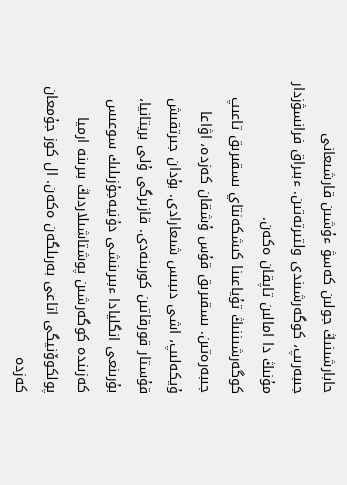حابارشىنىڭ جولىن كەسۋ ءۇشىن قارشىعانى جىبەرىپ، كوگەرشىندى ولتىرتەتىن. ءبىراق فرانسۋزدار مۇنىڭ دا امالىن تاپقان ەكەن.
كوگەرشىننىڭ تۇياعىنا كىشكەنتاي ىسقىرىق تاعىپ جىبەرەتىن. ىسقىرىق قۇس ۇشقان كەزدە، اۋاعا ۇيكەلىپ، اشى دىبىس شىعارادى. بۇدان جىرتقىش قۇستار قورقاتىن كورىنەدى. قازىرگى ۇلى بريتانيا، بۇرىنعى انگليادا ءبىرىنشى دۇنيەجۇزىلىك سوعىس كەزىندە كوگەرشىن پوشتاشىلاردىڭ بىرىنە ارميا پولكوۆنيگى اتاعى بەرىلگەن ەكەن. ال كوز جۇمعان كەزدە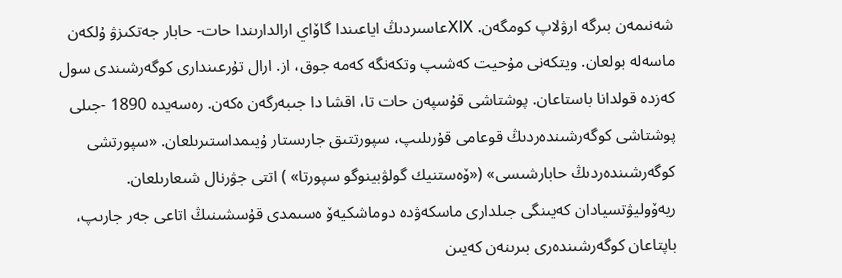شەنىمەن بىرگە ارۋلاپ كومگەن. ⅩⅨعاسىردىڭ اياعىندا گاۆاي ارالدارىندا حات- حابار جەتكىزۋ ۇلكەن ماسەلە بولعان. ويتكەنى مۇحيت كەشىپ وتكەنگە كەمە جوق، از. ارال تۇرعىندارى كوگەرشىندى سول كەزدە قولدانا باستاعان. پوشتاشى قۇسپەن حات تا، اقشا دا جىبەرگەن ەكەن. رەسەيدە 1890 -جىلى پوشتاشى كوگەرشىندەردىڭ قوعامى قۇرىلىپ، سپورتتىق جارىستار ۇيىمداستىرىلعان. «سپورتشى كوگەرشىندەردىڭ حابارشىسى» («ۆەستنيك گولۋبينوگو سپورتا» ) اتتى جۋرنال شىعارىلعان. ريەۆوليۋتسيادان كەيىنگى جىلدارى ماسكەۋدە دوماشكيەۆ ەسىمدى قۇسشىنىڭ اتاعى جەر جارىپ، باپتاعان كوگەرشىندەرى بىرىنەن كەيىن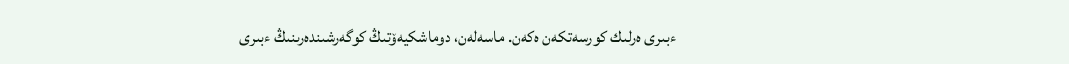ءبىرى ەرلىك كورسەتكەن ەكەن. ماسەلەن، دوماشكيەۆتىڭ كوگەرشىندەرىنىڭ ءبىرى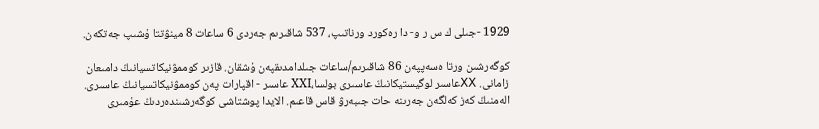1929 -جىلى ك س ر و- دا رەكورد ورناتىپ، 537 شاقىرىم جەردى 6 ساعات 8 مينۋتتا ۇشىپ جەتكەن.

كوگەرشىن ورتا ەسەپپەن 86 شاقىرىم/ساعات جىلدامدىقپەن ۇشقان. قازىر كوممۋنيكاتسيانىڭ دامىعان زامانى. ⅩⅩعاسىر لوگيستيكانىڭ عاسىرى بولسا،ХХІ عاسىر - اقپارات پەن كوممۋنيكاتسيانىڭ عاسىرى. الەمنىڭ كەز كەلگەن جەرىنە حات جىبەرۋ قاس قاعىم. الايدا پوشتاشى كوگەرشىندەردىڭ عۇمىرى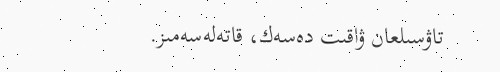تاۋسىلعان ۋاقىت دەسەك، قاتەلەسەمىز.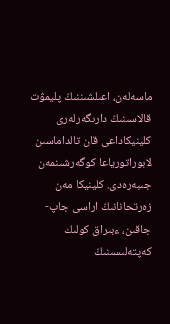ماسەلەن، اعىلشىننىڭ پليمۋت قالاسىنىڭ دارىگەرلەرى كلينيكاداعى قان تالداماسىن لابوراتورياعا كوگەرشىنمەن جىبەرەدى. كلينيكا مەن زەرتحانانىڭ اراسى جاپ- جاقىن، ءبىراق كولىك كەپتەلىسىنىڭ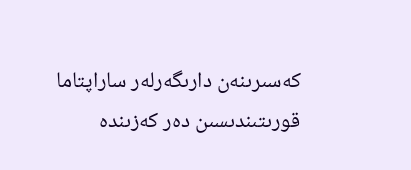كەسىرىنەن دارىگەرلەر ساراپتاما قورىتىندىسىن دەر كەزىندە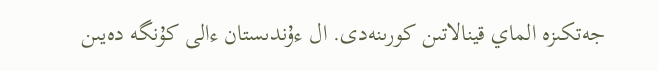جەتكىزە الماي قينالاتىن كورىنەدى. ال ءۇندىستان ءالى كۇنگە دەيىن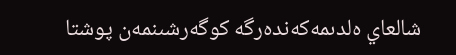شالعاي ەلدىمەكەندەرگە كوگەرشىنمەن پوشتا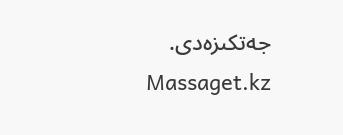جەتكىزەدى.
Massaget.kz